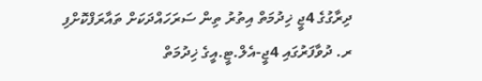ދިރާގުގެ 4ޖީ ޚިދުމަތް އިތުރު ތިން ސަރަހައްދަކަށް ތައާރަފްކޮށްފި
ރ. ދުވާފަރުގައި 4ޖީ-އެލް.ޓީ.އީގެ ޚިދުމަތް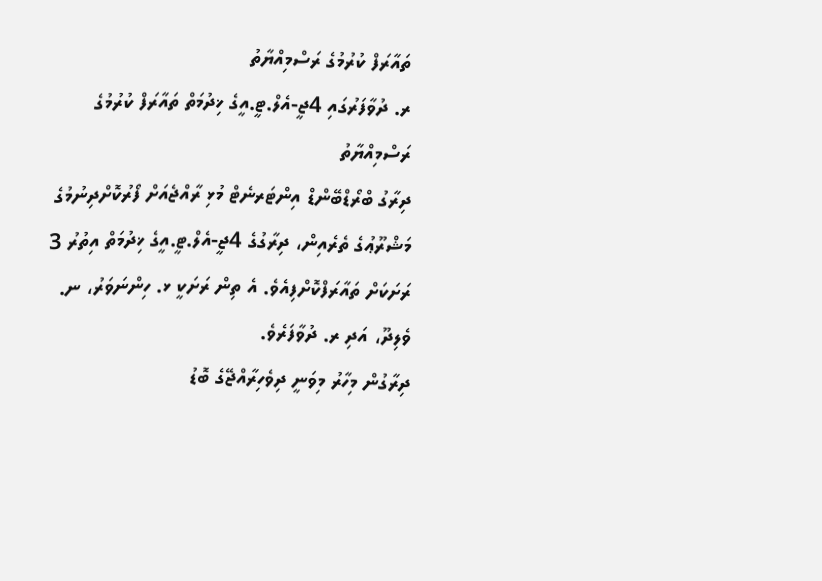ތައާރަފް ކުރުމުގެ ރަސްމިއްޔާތު
ރ. ދުވާފަރުގައި 4ޖީ-އެލް.ޓީ.އީގެ ޚިދުމަތް ތައާރަފް ކުރުމުގެ ރަސްމިއްޔާތު
ދިރާގު ބްރޯޑްބޭންޑް އިންޓަރނެޓް މުޅި ރާއްޖެއަށް ފޯރުކޮށްދިނުމުގެ މަޝްރޫޢުގެ ތެރެއިން، ދިރާގުގެ 4ޖީ-އެލް.ޓީ.އީގެ ޚިދުމަތް އިތުރު 3 ރަށަކަށް ތައާރަފްކޮށްފިއެވެ. އެ ތިން ރަށަކީ ޅ. ހިންނަވަރު، ނ. ވެލިދޫ، އަދި ރ. ދުވާފަރެވެ.
ދިރާގުން މިހާރު މިވަނީ ދިވެހިރާއްޖޭގެ ބޮޑު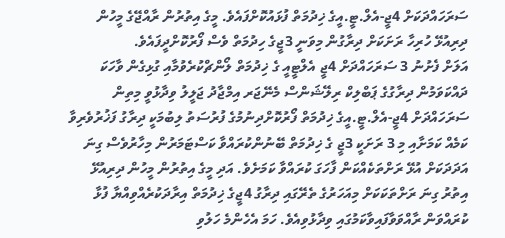ސަރަހައްދަކަށް 4ޖީ-އެލް.ޓީ.އީގެ ޚިދުމަތް ފުޅައުކޮށްފައެވެ. މީގެ އިތުރުން ރާއްޖޭގެ މީހުން ދިރިއުޅޭ ހުރިހާ ރަށަކަށް ދިރާގުން މިވަނީ 3ޖީގެ ހިދުމަތް ވެސް ފޯރުކޮށްދީފައެވެ.
އަލަށް ފެށުނު 3 ސަރަހައްދަށް 4ޖީ އެލްޓީއީ ގެ ޚިދުމަތް ލޯންޗްކުރެވުމާއި ގުޅިގެން ވާހަކަ ދައްކަވަމުން ދިރާގުގެ ޕަބްލިކް ރިލޭޝަންސް މެނޭޖަރ އިމްޖާދު ޖަލީލު ވިދާޅުވީ މިތިން ސަރަހައްދަށް 4ޖީ-އެލް.ޓީ.އީގެ ޚިދުމަތް ފޯރުކޮށްދިނުމުގެ ފުރުސަތު ލިބުމަކީ ދިރާގު ފަޚުރުވެރިވާ ކަމެއް ކަމަށާއި މި 3 ރަށަކީ 3ޖީ ގެ ޚިދުމަތް ބޭނުންކުރައްވާ ކަސްޓަމަރުން މިހާރުވެސް ގިނަ އަދަދަކަށް އުޅޭ ރަށްތަކެއްކަން ފާހަގަ ކުރައްވާ ކަމަށެވެ. އަދި މީގެ އިތުރުން މީހުން ދިރިއުޅޭ އިތުރު ގިނަ ރަށްތަކަކަށް މިއަހަރުގެ ތެރޭގައި ދިރާގު 4ޖީގެ ޚިދުމަތް އިރާދަކުރެއްވިއްޔާ ފުޅާ ކުރައްވަން ރާއްވަވާފައިވާކަމުގައި ވިދާޅުވިއެވެ. ހަމަ އެހެންމެ ހަލުވި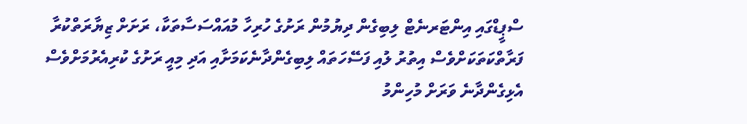ސްޕީޑްގައި އިންޓަރނެޓް ލިބިގެން ދިޔުމުން ރަށުގެ ހުރިހާ މުއައްސަސާތަކާ، ރަށަށް ޒިޔާރަތްކުރާ ފަރާތްކަތަކަށްވެސް އިތުރު ލުއި ފަސޭހަތައް ލިބިގެންދާނެކަމަށާއި އަދި މިއީ ރަށުގެ ކުރިއެރުމަށްވެސް އެޅިގެންދާނެ ވަރަށް މުހިންމު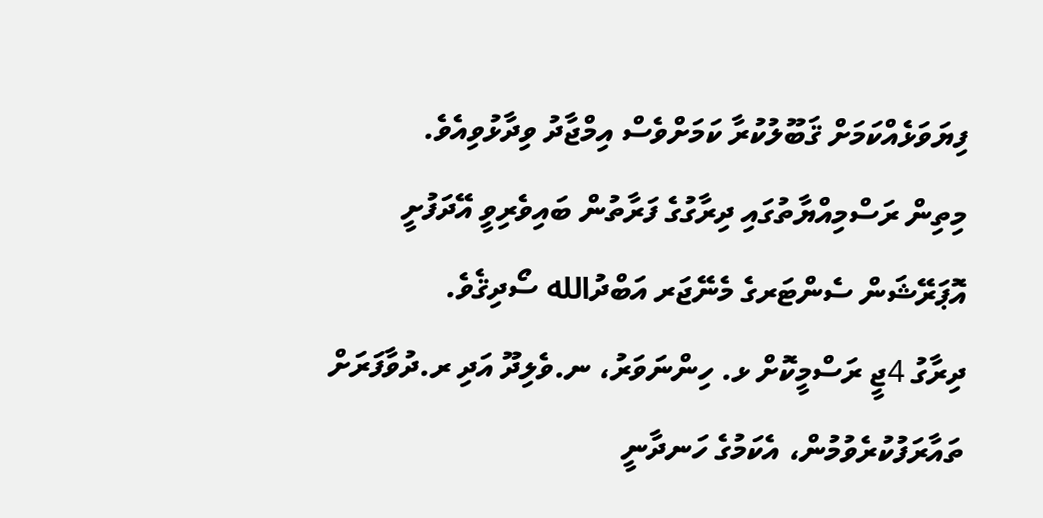ފިޔަވަޅެއްކަމަށް ޤަބޫލުކުރާ ކަމަށްވެސް އިމްޖާދު ވިދާޅުވިއެވެ.
މިތިން ރަސްމިއްޔާތުގައި ދިރާގުގެ ފަރާތުން ބައިވެރިވީ އޭދަފުށީ އޮޕަރޭޝަން ސެންޓަރގެ މެނޭޖަރ އަބްދުالله ސޯދިޤެވެ.
ދިރާގު 4ޖީ ރަސްމީކޮށް ޅ. ހިންނަވަރު، ނ.ވެލިދޫ އަދި ރ.ދުވާފަރަށް ތައާރަފުކުރެވުމުން، އެކަމުގެ ހަނދާނީ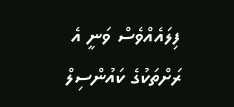ފިލައެއްވެސް ވަނީ އެ ރަށްތަކުގެ ކައުންސިލް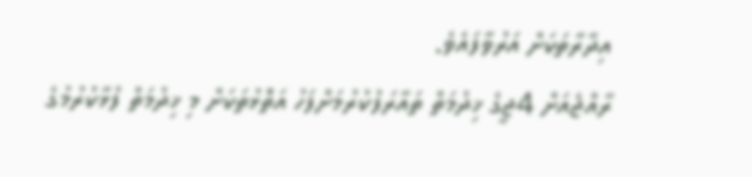އިދާރާތަކަށް އަރުވާފައެވެ.
ރާއްޖެއަށް 4ޖީގެ ޚިދުމަތް ތައާރަފުކުރުމަށްފަހު އަތޮޅުތަކަށް މި ޚިދުމަތް ފުޅާކުރުމުގެ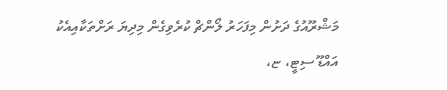މަޝްރޫއުގެ ދަށުން މިފަހަރު ލޯންޗް ކުރެވިގެން މިދިޔަ ރަށްތަކާއިއެކު އައްޑޫ ސިޓީ، ޏ،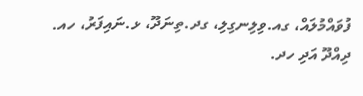ފުވައްމުލައް، ގއ.ވިލިނގިލި، ގދ.ތިނަދޫ، ޅ.ނައިފަރު، ހއ. ދިއްދޫ އަދި ހދ.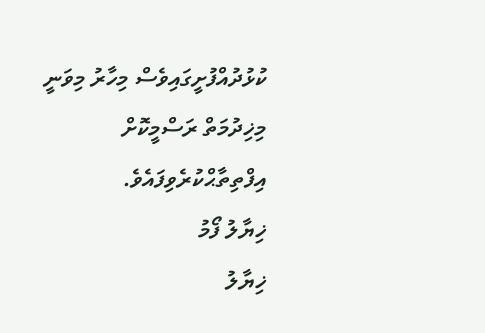ކުޅުދުއްފުށީގައިވެސް މިހާރު މިވަނީ މިޚިދުމަތް ރަސްމީކޮށް އިފްތިތާޙްކުރެވިފައެވެ.
ޚިޔާލު ފޯމު
ޚިޔާލު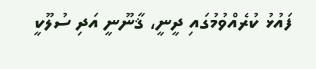ފައުޅު ކުރެއްވުމުގައި ދީނީ، ޤާނޫނީ އަދި ސުލޫކީ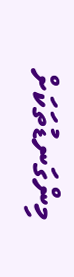މިންގަނޑުތަކަށް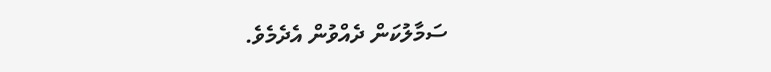ސަމާލުކަން ދެއްވުން އެދެމެވެ.